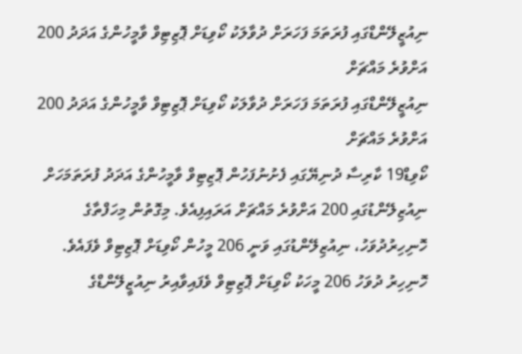ނިއުޒީލޭންޑްގައި ފުރަތަމަ ފަހަރަށް ދުވާލަކު ކޯވިޑަށް ޕޮޒިޓިވް ވާމީހުންގެ އަދަދު 200 އަށްވުރެ މައްޗަށް
ނިއުޒީލޭންޑްގައި ފުރަތަމަ ފަހަރަށް ދުވާލަކު ކޯވިޑަށް ޕޮޒިޓިވް ވާމީހުންގެ އަދަދު 200 އަށްވުރެ މައްޗަށް
ކޯވިޑް19 ކާރިސާ ދުނިޔޭގައި ފެށުނުފަހުން ޕޮޒިޓިވް ވާމީހުންގެ އަދަދު ފުރަތަމަހަށް ނިއުޒިލޭންޑުގައި 200 އަށްވުރެ މައްޗަށް އަރައިފިއެވެ. މިގޮތުން މިހަފްތާގެ ހޮނިހިރުދުވަހު، ނިއުޒިލޭންޑުގައި ވަނީ 206 މީހުން ކޯވިޑަށް ޕޮޒިޓިވް ވެފައެވެ.
ހޮނިހިރު ދުވަހު 206 މީހަކު ކޯވިޑަށް ޕޮޒިޓިވް ވެފައިވާއިރު ނިއުޒީލޭންޑްގެ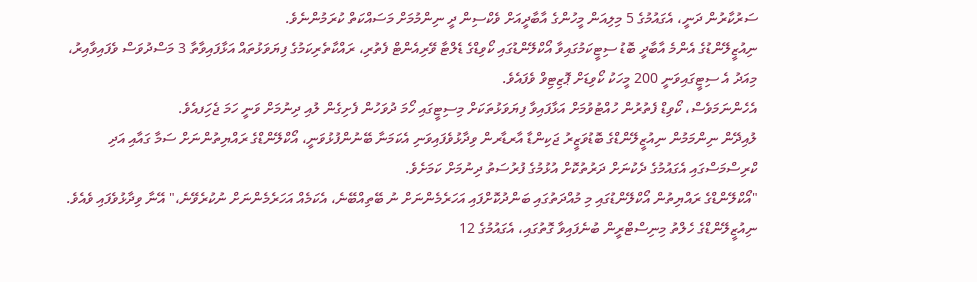ސަރުކާރުން ދަނީ، އެގައުމުގެ 5 މިލިއަން މީހުންގެ އާބާދީއަށް ވެކްސިން ދީ ނިންމުމަށް މަސައްކަތް ކުރަމުންނެވެ.
ނިއުޒީލޭންޑުގެ އެންމެ އާބާދީ ބޮޑު ސިޓީކަމުގައިވާ އޯކްލޭންޑުގައި ކޯވިޑްގެ ޑެލްޓާ ވޭރިއެންޓް ފެތުރި، ރައްކާތެރިކަމުގެ ފިޔަވަޅުތައް އަޅާފައިވާތާ 3 މަސްދުވަސް ވެފައިވާއިރު، މިއަދު އެ ސިޓީގައިވަނީ 200 މީހަކު ކޯވިޑަށް ޕޮޒިޓިވް ވެފައެވެ.
އެހެންނަމަވެސް، ކޯވިޑް ފެތުރުން ހުއްޓުވުމަށް އަޅާފައިވާ ފިޔަވަޅުތަކަށް މިސިޓީގައި ހޯމަ ދުވަހުން ފެށިގެން ލުއި ދިނުމަށް ވަނީ ހަމަ ޖެހިަފއެވެ.
ލުއިދޭން ނިންމަމުން ނިއުޒީލޭންޑްގެ ބޮޑުވަޒީރު ޖަކިންޑާ އާރޑާރން ވިދާޅުވެފައިވަނި އެކަމަނާ ބޭނުންފުޅުވަނީ، އޯކްލޭންޑްގެ ރައްޔިތުންނަށް ސަމާ ގައާއި އަދި ކްރިސްމަސްގައި އެގައުމުގެ ދެކުނަށް ދަރުތުކޮށް އުޅުމުގެ ފުރުސަތު ދިނުމަށް ކަމަށެވެ.
"އޯކްލޭންޑްގެ ރައްޔިތުން އޯކްލޭންޑުގައި މި މުއްދަތުގައި ބަންދުކޮށްފައި އަހަރެމެންނަށް ނު ބޭތިއްބޭނެ، އެކަމެއް އަހަރެމެންނަށް ނުކުރެވޭނެ،" އޭނާ ވިދާޅުވެފައި ވެއެވެ.
ނިއުޒީލޭންޑްގެ ހެލްތު މިނިސްޓްރީން ބުނެފައިވާ ގޮތުގައި، އެގައުމުގެ 12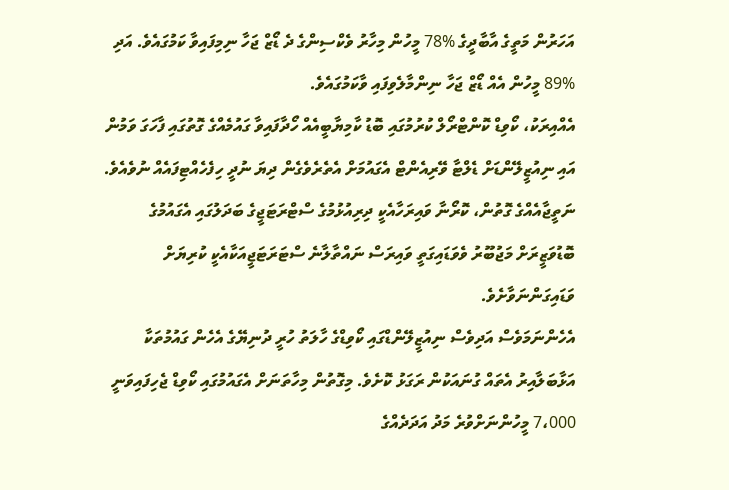އަހަރުން މަތީގެ އާބާދީގެ %78 މީހުން މިހާރު ވެކްސިންގެ ދެ ޑޯޒް ޖަހާ ނިމިފައިވާ ކަމުގައެވެ. އަދި %89 މީހުން އެއް ޑޯޒް ޖަހާ ނިންމާލެވިފައި ވާކަމުގައެވެ.
އެއްއިރަކު، ކޯވިޑް ކޮންޓްރޯލް ކުރުމުގައި ބޮޑު ކާމިޔާބީއެއް ހޯދާފައިވާ ގައުމެއްގެ ގޮތުގައި ފާހަގަ ވަމުން އައި ނިއުޒީލޭންޑަށް ޑެލްޓާ ވޭރިއެންޓް އެގައުމަށް އެތެރެވެގެން ދިޔަ ނުދީ ހިފެހެއްޓިފައެއް ނުވެއެވެ. ނަތީޖާއެއްގެ ގޮތުން، ކޮރޯނާ ވައިރަހާއެކީ ދިރިއުޅުމުގެ ސްޓްރަޓަޖީގެ ބަދަލުގައި އެގައުމުގެ ބޮޑުވަޒީރަށް މަޖުބޫރު ވެވަޑައިގަތީ ވައިރަސް ނައްތާލާނެ ސްޓަރަޓަޖީއަކާއެކީ ކުރިޔަށް ވަޑައިގަންނަވާށެވެ.
އެހެންނަމަވެސް އަދިވެސް ނިއުޒީލޭންޑްގައި ކޯވިޑްގެ ހާލަތު ހުރީ ދުނިޔޭގެ އެހެން ގައުމުތަކާ އަޅާބަލާއިރު އެތައް ގުނައަކުން ރަގަޅު ކޮށެވެ. މިގޮތުން މިހާތަނަށް އެގައުމުގައި ކޯވިޑް ޖެހިފައިވަނީ 7،000 މީހުންނަށްވުރެ މަދު އަދަދެއްގެ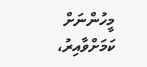މީހުންނަށް ކަމަށްވާއިރު،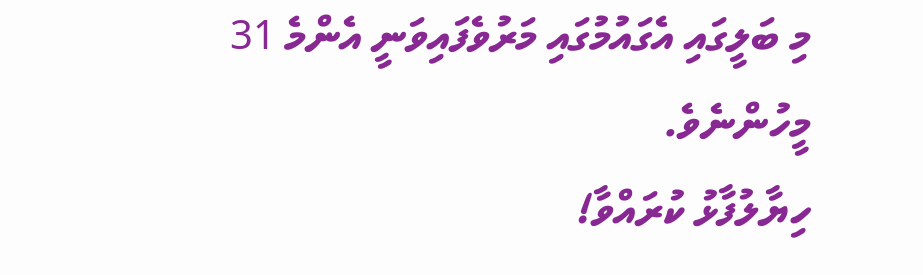މި ބަލީގައި އެގައުމުގައި މަރުވެފައިވަނީ އެންމެ 31 މީހުންނެވެ.
ހިޔާލުފާޅު ކުރައްވާ!